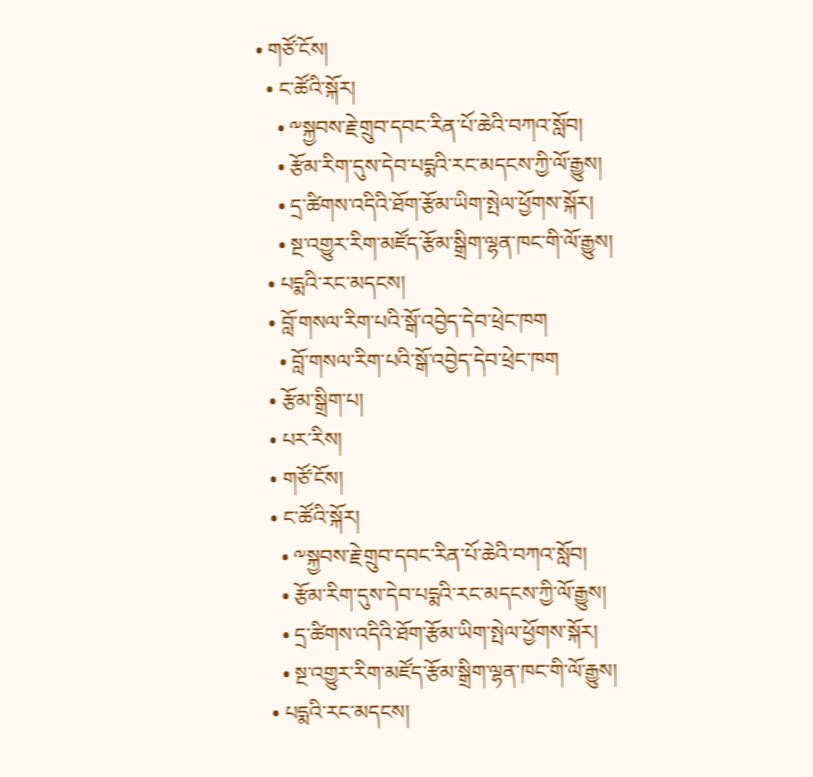• གཙོ་ངོས།
  • ང་ཚོའི་སྐོར།
    • ༸སྐྱབས་རྗེ་གྲུབ་དབང་རིན་པོ་ཆེའི་བཀའ་སློབ།
    • རྩོམ་རིག་དུས་དེབ་པདྨའི་རང་མདངས་ཀྱི་ལོ་རྒྱུས།
    • དྲ་ཚིགས་འདིའི་ཐོག་རྩོམ་ཡིག་སྤེལ་ཕྱོགས་སྐོར།
    • སྔ་འགྱུར་རིག་མཛོད་རྩོམ་སྒྲིག་ལྷན་ཁང་གི་ལོ་རྒྱུས།
  • པདྨའི་རང་མདངས།
  • བློ་གསལ་རིག་པའི་སྒོ་འབྱེད་དེབ་ཕྲེང་ཁག
    • བློ་གསལ་རིག་པའི་སྒོ་འབྱེད་དེབ་ཕྲེང་ཁག
  • རྩོམ་སྒྲིག་པ།
  • པར་རིས།
  • གཙོ་ངོས།
  • ང་ཚོའི་སྐོར།
    • ༸སྐྱབས་རྗེ་གྲུབ་དབང་རིན་པོ་ཆེའི་བཀའ་སློབ།
    • རྩོམ་རིག་དུས་དེབ་པདྨའི་རང་མདངས་ཀྱི་ལོ་རྒྱུས།
    • དྲ་ཚིགས་འདིའི་ཐོག་རྩོམ་ཡིག་སྤེལ་ཕྱོགས་སྐོར།
    • སྔ་འགྱུར་རིག་མཛོད་རྩོམ་སྒྲིག་ལྷན་ཁང་གི་ལོ་རྒྱུས།
  • པདྨའི་རང་མདངས།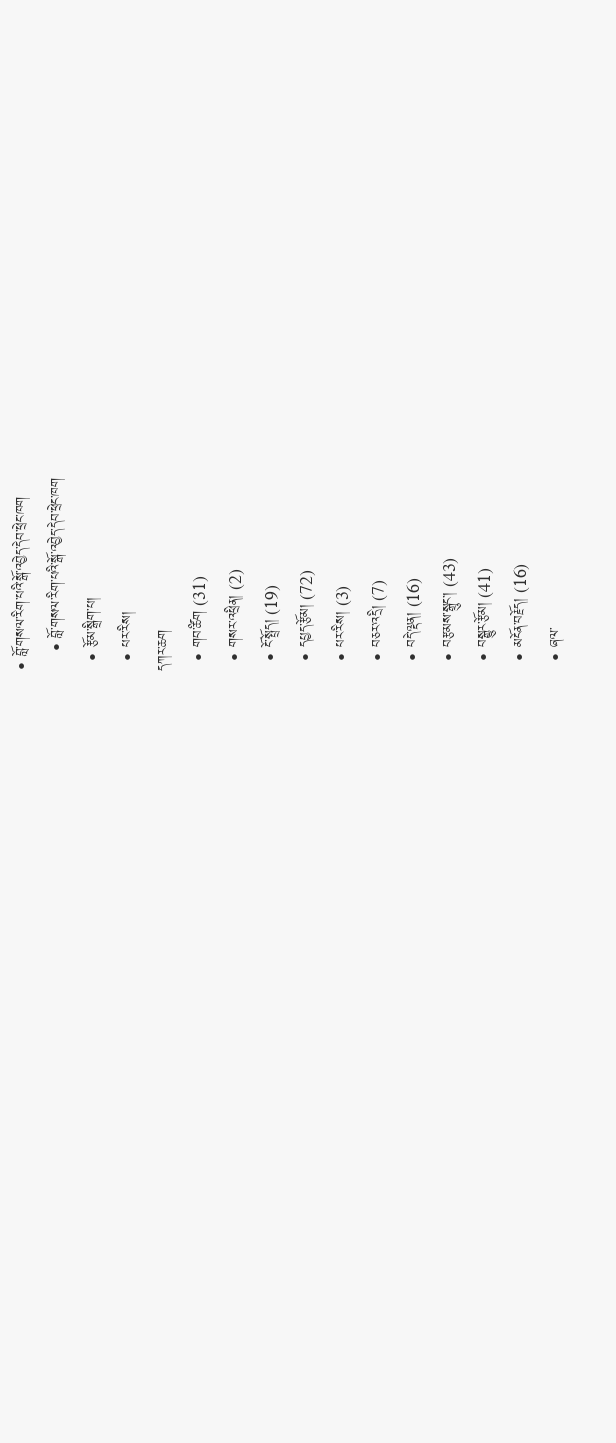• བློ་གསལ་རིག་པའི་སྒོ་འབྱེད་དེབ་ཕྲེང་ཁག
    • བློ་གསལ་རིག་པའི་སྒོ་འབྱེད་དེབ་ཕྲེང་ཁག
  • རྩོམ་སྒྲིག་པ།
  • པར་རིས།
དཀར་ཆག
  • གབ་ཚིག (31)
  • གསར་འཕྲིན། (2)
  • ངོ་སྤྲོད། (19)
  • དཔྱད་རྩོམ། (72)
  • པར་རིས། (3)
  • བཅར་འདྲི། (7)
  • བདེ་ལྡན། (16)
  • བརྩམས་སྒྲུང་། (43)
  • བསྒྱུར་རྩོམ། (41)
  • མངོན་བརྗོད། (16)
  • ཞལ་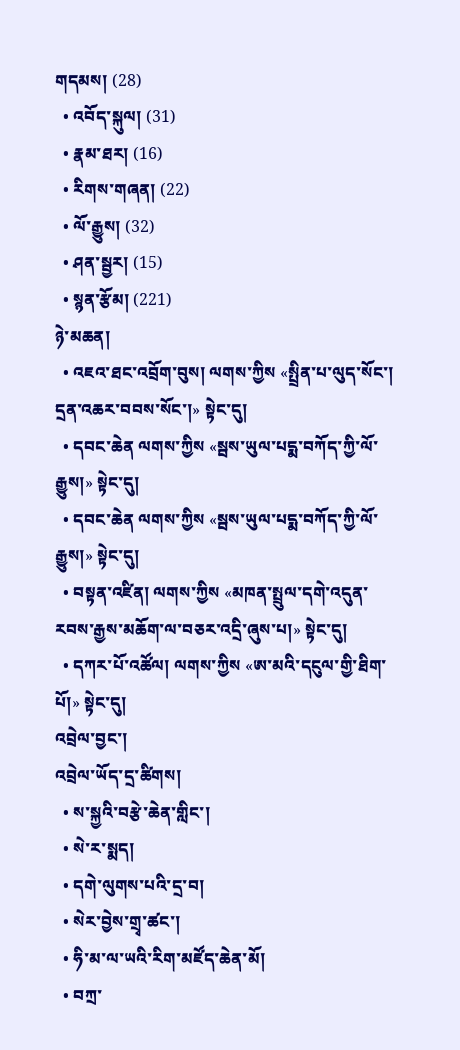གདམས། (28)
  • འབོད་སྐུལ། (31)
  • རྣམ་ཐར། (16)
  • རིགས་གཞན། (22)
  • ལོ་རྒྱུས། (32)
  • ཤན་སྦྱར། (15)
  • སྙན་རྩོམ། (221)
ཉེ་མཆན།
  • འཇའ་ཐང་འབྲོག་བུས། ལགས་ཀྱིས «སྤྲིན་པ་ལུད་སོང་། དྲན་འཆར་བབས་སོང་།» སྟེང་དུ།
  • དབང་ཆེན ལགས་ཀྱིས «སྦས་ཡུལ་པདྨ་བཀོད་ཀྱི་ལོ་རྒྱུས།» སྟེང་དུ།
  • དབང་ཆེན ལགས་ཀྱིས «སྦས་ཡུལ་པདྨ་བཀོད་ཀྱི་ལོ་རྒྱུས།» སྟེང་དུ།
  • བསྟན་འཛིན། ལགས་ཀྱིས «མཁན་སྤྲུལ་དགེ་འདུན་རབས་རྒྱས་མཆོག་ལ་བཅར་འདྲི་ཞུས་པ།» སྟེང་དུ།
  • དཀར་པོ་འཚོལ། ལགས་ཀྱིས «ཨ་མའི་དངུལ་གྱི་ཐིག་པོ།» སྟེང་དུ།
འབྲེལ་བྱང་།
འབྲེལ་ཡོད་དྲ་ཚིགས།
  • ས་སྐྱའི་བརྩེ་ཆེན་གླིང་།
  • སེ་ར་སྨད།
  • དགེ་ལུགས་པའི་དྲ་བ།
  • སེར་བྱེས་གྲྭ་ཚང་།
  • ཧི་མ་ལ་ཡའི་རིག་མཛོད་ཆེན་མོ།
  • བཀྲ་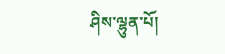ཤིས་ལྷུན་པོ།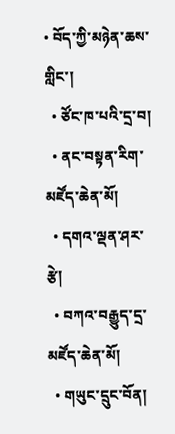• བོད་ཀྱི་མཉེན་ཆས་གླིང་།
  • ཙོང་ཁ་པའི་དྲ་བ།
  • ནང་བསྟན་རིག་མཛོད་ཆེན་མོ།
  • དགའ་ལྡན་ཤར་རྩེ།
  • བཀའ་བརྒྱུད་དྲ་མཛོད་ཆེན་མོ།
  • གཡུང་དྲུང་བོན།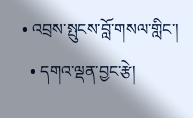• འབྲས་སྤུངས་བློ་གསལ་གླིང་།
  • དགའ་ལྡན་བྱང་རྩེ།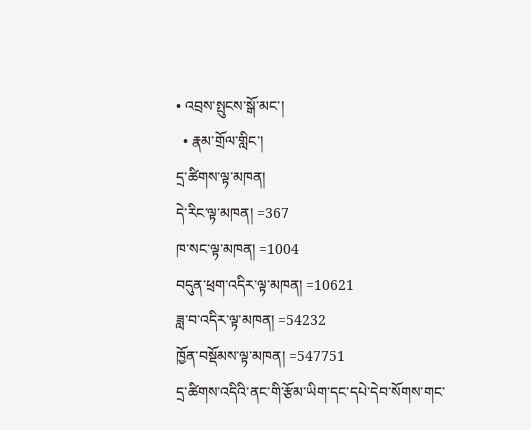• འབྲས་སྤུངས་སྒོ་མང་།
  • རྣམ་གྲོལ་གླིང་།
དྲ་ཚིགས་ལྟ་མཁན།
དེ་རིང་ལྟ་མཁན། =367
ཁ་སང་ལྟ་མཁན། =1004
བདུན་ཕྲག་འདིར་ལྟ་མཁན། =10621
ཟླ་བ་འདིར་ལྟ་མཁན། =54232
ཁྱོན་བསྡོམས་ལྟ་མཁན། =547751
དྲ་ཚིགས་འདིའི་ནང་གི་རྩོམ་ཡིག་དང་དཔེ་དེབ་སོགས་གང་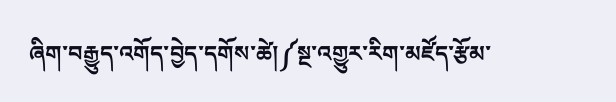ཞིག་བརྒྱུད་འགོད་བྱེད་དགོས་ཚེ།༼སྔ་འགྱུར་རིག་མཛོད་རྩོམ་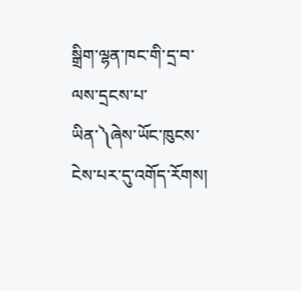སྒྲིག་ལྷན་ཁང་གི་དྲ་བ་ལས་དྲངས་པ་ཡིན་༽ཞེས་ཡོང་ཁུངས་ངེས་པར་དུ་འགོད་རོགས།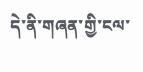དེ་ནི་གཞན་གྱི་ངལ་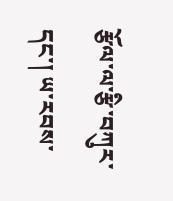རྩོལ་ལ་རྩི་བཀུར་དང་། ཡ་རབས་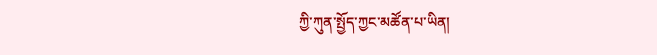ཀྱི་ཀུན་སྤྱོད་ཀྱང་མཚོན་པ་ཡིན།